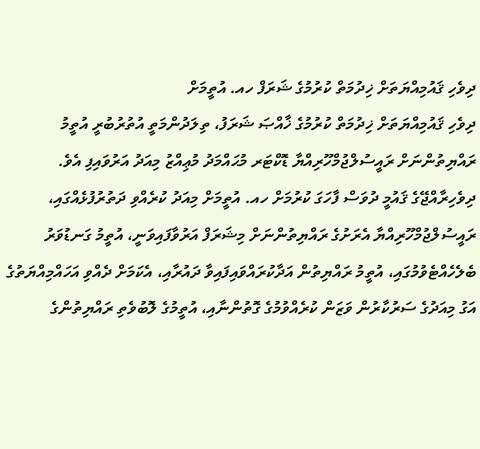ދިވެހި ޤައުމިއްޔަތަށް ޚިދުމަތް ކުރުމުގެ ޝަރަފް ހއ. އުތީމަށް
ދިވެހި ޤައުމިއްޔަތަށް ޚިދުމަތް ކުރުމުގެ ޚާއްޞަ ޝަރަފު، ތިލަދުންމަތީ އުތުރުބުރީ އުތީމު ރައްޔިތުންނަށް ރައީސުލްޖުމްހޫރިއްޔާ ޑޮކްޓަރ މުޙައްމަދު މުޢިއްޒު މިއަދު އަރުވައިފި އެވެ.
ދިވެހިރާއްޖޭގެ ޤައުމީ ދުވަސް ފާހަގަ ކުރުމަށް ހއ. އުތީމަށް މިއަދު ކުރެއްވި ދަތުރުފުޅެއްގައި، ރައީސުލްޖުމްހޫރިއްޔާ އެރަށުގެ ރައްޔިތުންނަށް މިޝަރަފް އަރުވާފައިވަނީ، އުތީމު ގަނޑުވަރު ބެލެހެއްޓެވުމުގައި، އުތީމު ރައްޔިތުން އަދާކުރައްވައިފައިވާ ދައުރާއި، އެކަމަށް ދެއްވި އަހައްމިއްޔަތުގެ އަގު މިއަދުގެ ސަރުކާރުން ވަޒަން ކުރެއްވުމުގެ ގޮތުންނާއި، އުތީމުގެ ލޮބުވެތި ރައްޔިތުންގެ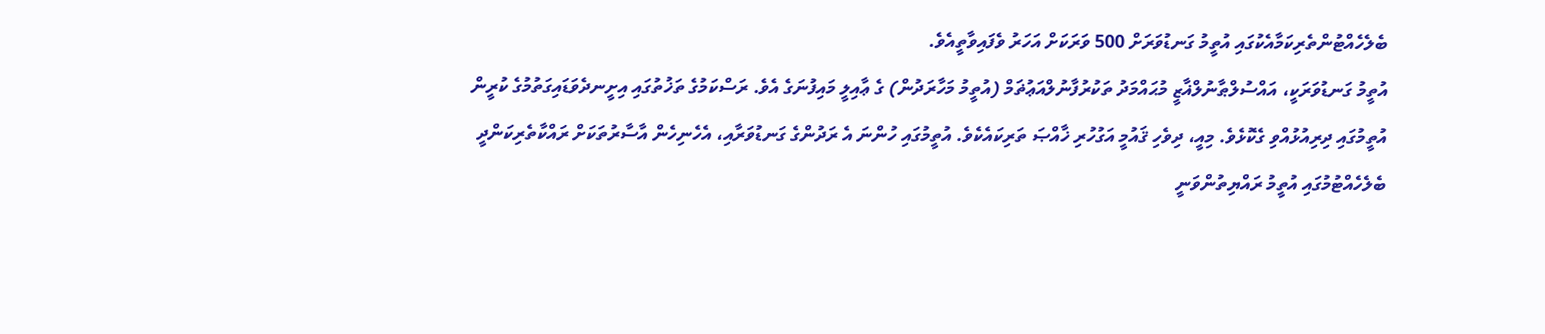ބެލެހެއްޓުންތެރިކަމާއެކުގައި އުތީމު ގަނޑުވަރަށް 500 ވަރަކަށް އަހަރު ވެފައިވާތީއެވެ.
އުތީމު ގަނޑުވަރަކީ، އައްސުލްޠާނުލްޣާޒީ މުޙައްމަދު ތަކުރުފާނުލްއަޢުޡަމް (އުތީމު މަހާރަދުން) ގެ ޢާއިލީ މައިފުނަގެ އެވެ. ރަސްކަމުގެ ތަޚުތުގައި އިށީނދެވަޑައިގަތުމުގެ ކުރީން އުތީމުގައި ދިރިއުޅުއްވި ގެކޮޅެވެ. މިއީ، ދިވެހި ޤައުމީ އަގުހުރި ޚާއްޞަ ތަރިކައެކެވެ. އުތީމުގައި ހުންނަ އެ ރަދުންގެ ގަނޑުވަރާއި، އެހެނިހެން އާސާރުތަކަށް ރައްކާތެރިކަންދީ ބެލެހެއްޓުމުގައި އުތީމު ރައްޔިތުންވަނީ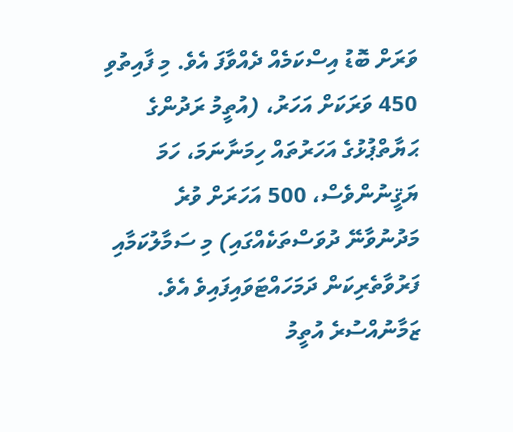ވަރަށް ބޮޑު އިސްކަމެއް ދެއްވާފަ އެވެ. މި ފާއިތުވި 450 ވަރަކަށް އަހަރު، (އުތީމު ރަދުންގެ ޙަޔާތްޕުޅުގެ އަހަރުތައް ހިމަނާނަމަ، ހަމަ ޔަޤީނުންވެސް، 500 އަހަރަށް ވުރެ މަދުނުވާނޭ ދުވަސްތަކެއްގައި) މި ސަމާލުކަމާއި ފަރުވާތެރިކަން ދަމަހައްޓަވައިފައިވެ އެވެ.
ޒަމާނުއްސުރެ އުތީމު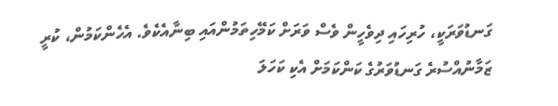ގަނޑުވަރަކީ، ހުރިހައި ދިވެހީން ވެސް ވަރަށް ކަމޭހިތަމުންއައި ބިނާއެކެވެ. އެހެންކަމުން، ކުރީ ޒަމާނުއްސުރެ ގަނޑުވަރުގެ ކަންކަމަށް އެކި ކަހަލަ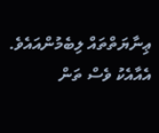ޢިނާޔަތްތައް ލިބެމުންއައެވެ. އެއާއެކު ވެސް ތަން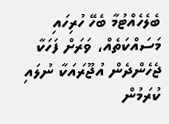ބެލެހެއްޓުމާ ބެހޭ ހުރިހައި މަސައްކަތެއް، ވަރަށް ފަހަކާ ޖެހެންދެން އުޖޫރައަކާ ނުލައި ކުރަމުން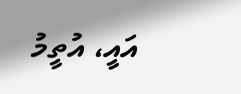އައީ، އުތީމު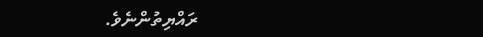ރައްޔިތުންނެވެ.